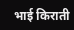भाई किराती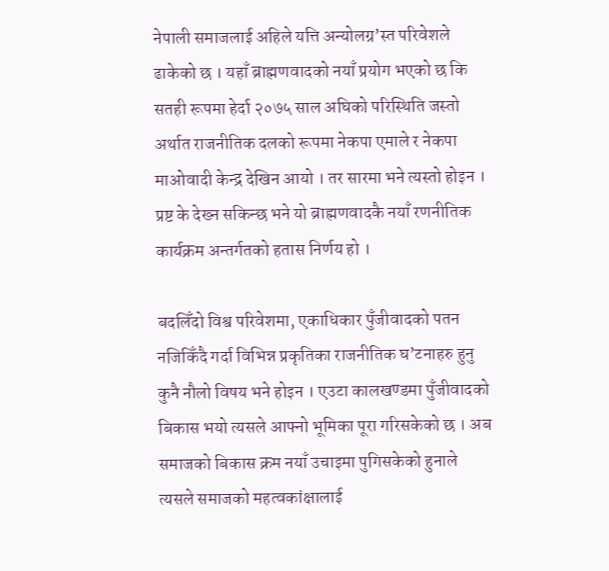नेपाली समाजलाई अहिले यत्ति अन्योलग्र’स्त परिवेशले ढाकेको छ । यहाँ ब्राह्मणवादको नयाँ प्रयोग भएको छ कि सतही रूपमा हेर्दा २०७५ साल अघिको परिस्थिति जस्तो अर्थात राजनीतिक दलको रूपमा नेकपा एमाले र नेकपा माओवादी केन्द्र देखिन आयो । तर सारमा भने त्यस्तो होइन । प्रष्ट के देख्न सकिन्छ भने यो ब्राह्मणवादकै नयाँ रणनीतिक कार्यक्रम अन्तर्गतको हतास निर्णय हो ।

बदलिँदो विश्व परिवेशमा, एकाधिकार पुँजीवादको पतन नजिकिँदै गर्दा विभिन्न प्रकृतिका राजनीतिक घ’टनाहरु हुनु कुनै नौलो विषय भने होइन । एउटा कालखण्डमा पुँजीवादको बिकास भयो त्यसले आफ्नो भूमिका पूरा गरिसकेको छ । अब समाजको बिकास क्रम नयाँ उचाइमा पुगिसकेको हुनाले त्यसले समाजको महत्वकांक्षालाई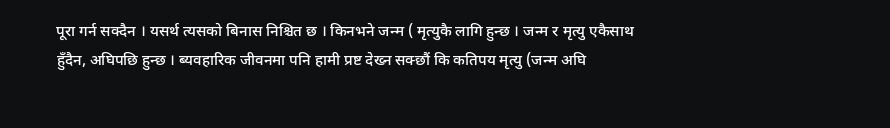पूरा गर्न सक्दैन । यसर्थ त्यसको बिनास निश्चित छ । किनभने जन्म ( मृत्युकै लागि हुन्छ । जन्म र मृत्यु एकैसाथ हुँदैन, अघिपछि हुन्छ । ब्यवहारिक जीवनमा पनि हामी प्रष्ट देख्न सक्छौं कि कतिपय मृत्यु (जन्म अघि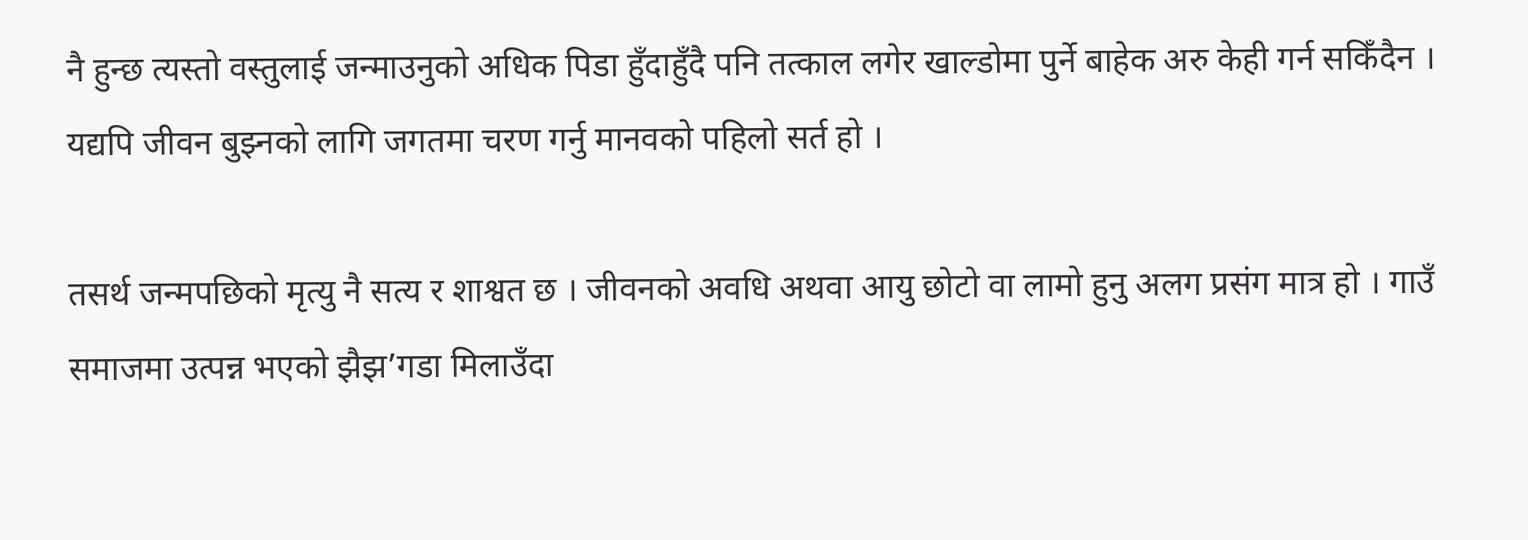नै हुन्छ त्यस्तो वस्तुलाई जन्माउनुको अधिक पिडा हुँदाहुँदै पनि तत्काल लगेर खाल्डोमा पुर्ने बाहेक अरु केही गर्न सकिँदैन । यद्यपि जीवन बुझ्नको लागि जगतमा चरण गर्नु मानवको पहिलो सर्त हो ।

तसर्थ जन्मपछिको मृत्यु नै सत्य र शाश्वत छ । जीवनको अवधि अथवा आयु छोटो वा लामो हुनु अलग प्रसंग मात्र हो । गाउँ समाजमा उत्पन्न भएको झैझ’गडा मिलाउँदा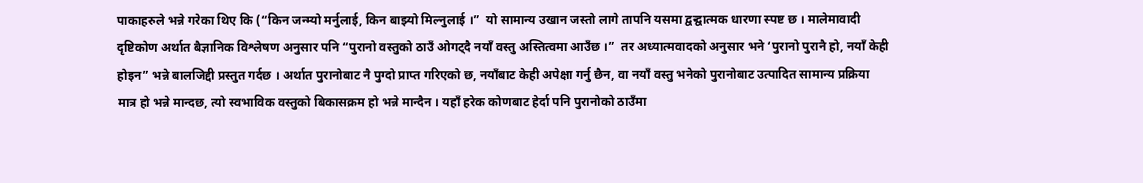पाकाहरुले भन्ने गरेका थिए कि (“किन जन्म्यो मर्नुलाई, किन बाझ्यो मिल्नुलाई ।”  यो सामान्य उखान जस्तो लागे तापनि यसमा द्वन्द्वात्मक धारणा स्पष्ट छ । मालेमावादी दृष्टिकोण अर्थात बैज्ञानिक विश्लेषण अनुसार पनि “पुरानो वस्तुको ठाउँ ओगट्दै नयाँ वस्तु अस्तित्वमा आउँछ ।”  तर अध्यात्मवादको अनुसार भने ‘पुरानो पुरानै हो, नयाँ केही होइन” भन्ने बालजिद्दी प्रस्तुत गर्दछ । अर्थात पुरानोबाट नै पुग्दो प्राप्त गरिएको छ, नयाँबाट केही अपेक्षा गर्नु छैन, वा नयाँ वस्तु भनेको पुरानोबाट उत्पादित सामान्य प्रक्रिया मात्र हो भन्ने मान्दछ, त्यो स्वभाविक वस्तुको बिकासक्रम हो भन्ने मान्दैन । यहाँ हरेक कोणबाट हेर्दा पनि पुरानोको ठाउँमा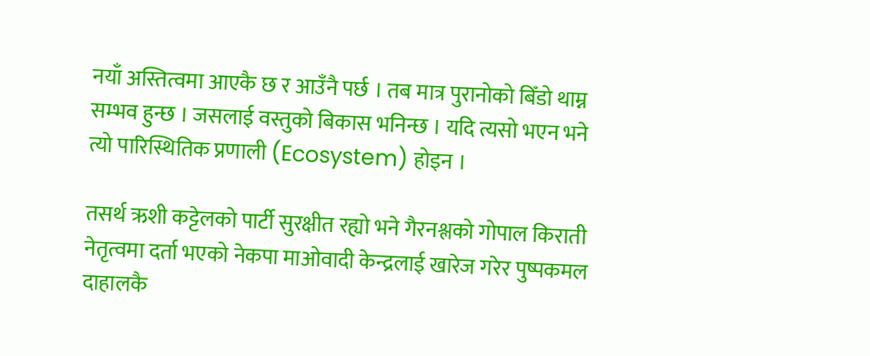नयाँ अस्तित्वमा आएकै छ र आउँनै पर्छ । तब मात्र पुरानोको बिँडो थाम्न सम्भव हुन्छ । जसलाई वस्तुको बिकास भनिन्छ । यदि त्यसो भएन भने त्यो पारिस्थितिक प्रणाली (Ecosystem) होइन ।

तसर्थ ऋशी कट्टेलको पार्टी सुरक्षीत रह्यो भने गैरनश्लको गोपाल किराती नेतृत्वमा दर्ता भएको नेकपा माओवादी केन्द्रलाई खारेज गरेर पुष्पकमल दाहालकै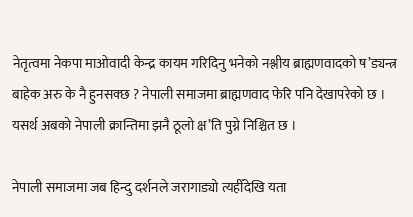नेतृत्वमा नेकपा माओवादी केन्द्र कायम गरिदिनु भनेको नश्लीय ब्राह्मणवादको ष’ड्यन्त्र बाहेक अरु के नै हुनसक्छ ? नेपाली समाजमा ब्राह्मणवाद फेरि पनि देखापरेको छ । यसर्थ अबको नेपाली क्रान्तिमा झनै ठूलो क्ष’ति पुग्ने निश्चित छ ।

नेपाली समाजमा जब हिन्दु दर्शनले जरागाड्यो त्यहीँदेखि यता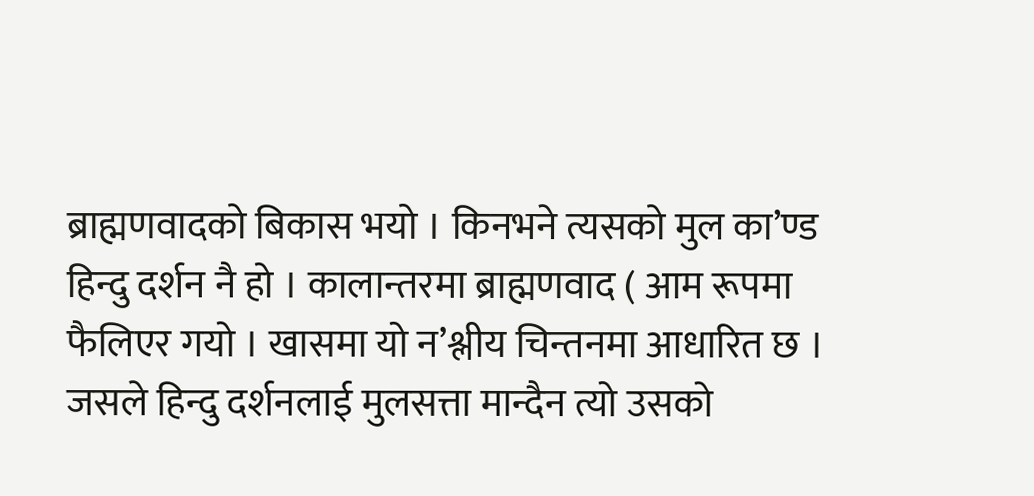ब्राह्मणवादको बिकास भयो । किनभने त्यसको मुल का’ण्ड हिन्दु दर्शन नै हो । कालान्तरमा ब्राह्मणवाद ( आम रूपमा फैलिएर गयो । खासमा यो न’श्लीय चिन्तनमा आधारित छ । जसले हिन्दु दर्शनलाई मुलसत्ता मान्दैन त्यो उसको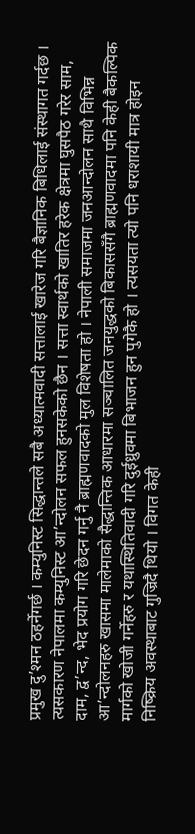प्रमुख दु’श्मन ठहर्नेगर्छ । कम्युनिस्ट सिद्धान्तले सबै अध्यात्मवादी सत्तालाई खारेज गरि बैज्ञानिक बिधिलाई संस्थागत गर्दछ । त्यसकारण नेपालमा कम्युनिस्ट आ’न्दोलन सफल हुनसकेको छैन । सत्ता स्वार्थको खातिर हरेक क्षेत्रमा घुसपैठ गरेर साम, दाम, द्व’न्द, भेद प्रयोग गरि छेदन गर्नु नै ब्राह्मणवादको मुल विशेषता हो । नेपाली समाजमा जनआन्दोलन साथै विभिन्न आ’न्दोलनहरु खासमा मालेमाको सैद्धान्तिक आधारमा सञ्चालित जनयुद्धको बिकाससँगै ब्राह्मणवादमा पनि केही बैकल्पिक मार्गको खोजी गर्नेहरु र यथास्थितिवादी गरि दुईध्रुवमा बिभाजन हुन पुगेकै हो । त्यसयता त्यो पनि धराशायी मात्र होइन निष्क्रिय अवस्थाबाट गुज्रिदै थियो । विगत केही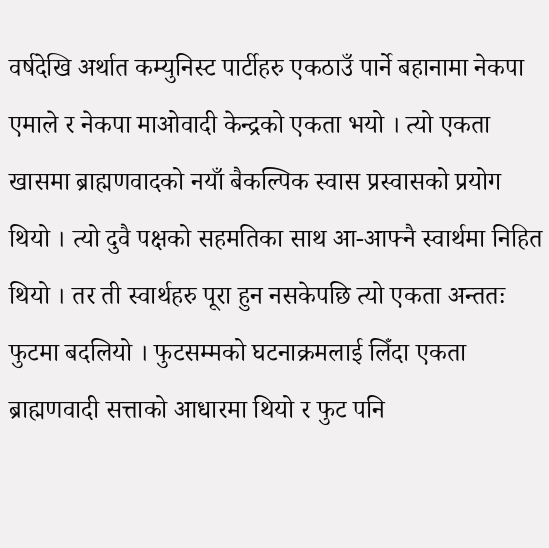वर्षदेखि अर्थात कम्युनिस्ट पार्टीहरु एकठाउँ पार्ने बहानामा नेकपा एमाले र नेकपा माओवादी केन्द्रको एकता भयो । त्यो एकता खासमा ब्राह्मणवादको नयाँ बैकल्पिक स्वास प्रस्वासको प्रयोग थियो । त्यो दुवै पक्षको सहमतिका साथ आ-आफ्नै स्वार्थमा निहित थियो । तर ती स्वार्थहरु पूरा हुन नसकेपछि त्यो एकता अन्ततः फुटमा बदलियो । फुटसम्मको घटनाक्रमलाई लिँदा एकता ब्राह्मणवादी सत्ताको आधारमा थियो र फुट पनि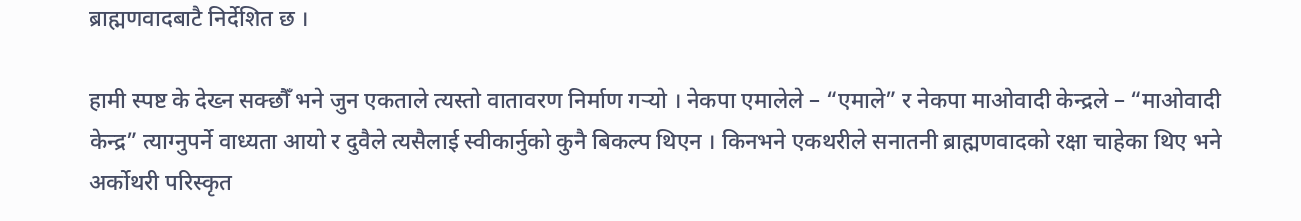ब्राह्मणवादबाटै निर्देशित छ ।

हामी स्पष्ट के देख्न सक्छौँ भने जुन एकताले त्यस्तो वातावरण निर्माण गर्‍यो । नेकपा एमालेले – “एमाले” र नेकपा माओवादी केन्द्रले – “माओवादी केन्द्र” त्याग्नुपर्ने वाध्यता आयो र दुवैले त्यसैलाई स्वीकार्नुको कुनै बिकल्प थिएन । किनभने एकथरीले सनातनी ब्राह्मणवादको रक्षा चाहेका थिए भने अर्कोथरी परिस्कृत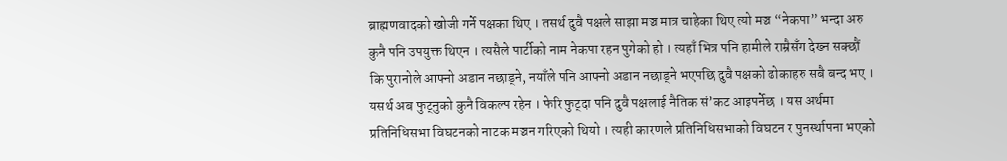ब्राह्मणवादको खोजी गर्ने पक्षका थिए । तसर्थ दुवै पक्षले साझा मञ्च मात्र चाहेका थिए त्यो मञ्च “नेकपा” भन्दा अरु कुनै पनि उपयुक्त थिएन । त्यसैले पार्टीको नाम नेकपा रहन पुगेको हो । त्यहाँ भित्र पनि हामीले राम्रैसँग देख्न सक्छौं कि पुरानोले आफ्नो अडान नछाड्ने, नयाँले पनि आफ्नो अडान नछाड्ने भएपछि दुवै पक्षको ढोकाहरु सबै बन्द भए । यसर्थ अब फुट्नुको कुनै विकल्प रहेन । फेरि फुट्दा पनि दुवै पक्षलाई नैतिक सं’कट आइपर्नेछ । यस अर्थमा प्रतिनिधिसभा विघटनको नाटक मञ्चन गरिएको थियो । त्यही कारणले प्रतिनिधिसभाको विघटन र पुनर्स्थापना भएको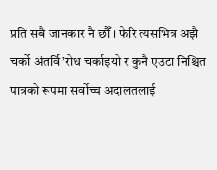प्रति सबै जानकार नै छौँ । फेरि त्यसभित्र अझै चर्को अंतर्वि’रोध चर्काइयो र कुनै एउटा निश्चित पात्रको रूपमा सर्वोच्च अदालतलाई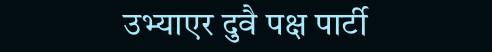उभ्याएर दुवै पक्ष पार्टी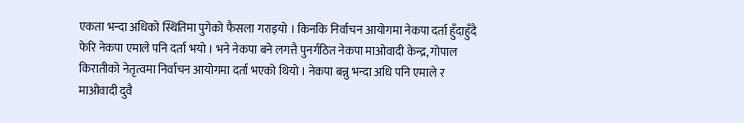एकता भन्दा अधिको स्थितिमा पुगेको फैसला गराइयो । किनकि निर्वाचन आयोगमा नेकपा दर्ता हुँदाहुँदै फेरि नेकपा एमाले पनि दर्ता भयो । भने नेकपा बने लगत्तै पुनर्गठित नेकपा माओवादी केन्द्र, गोपाल किरातीको नेतृत्वमा निर्वाचन आयोगमा दर्ता भएको थियो । नेकपा बन्नु भन्दा अधि पनि एमाले र माओवादी दुवै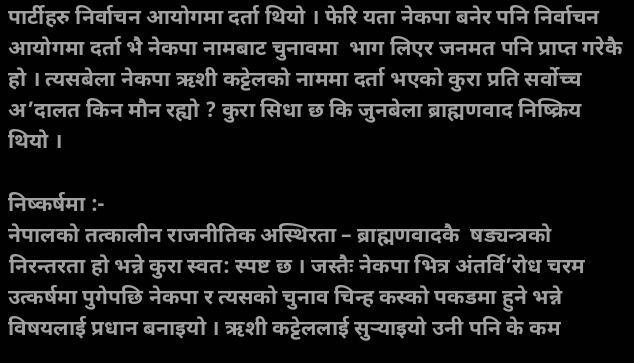पार्टीहरु निर्वाचन आयोगमा दर्ता थियो । फेरि यता नेकपा बनेर पनि निर्वाचन आयोगमा दर्ता भै नेकपा नामबाट चुनावमा  भाग लिएर जनमत पनि प्राप्त गरेकै हो । त्यसबेला नेकपा ऋशी कट्टेलको नाममा दर्ता भएको कुरा प्रति सर्वोच्च अ’दालत किन मौन रह्यो ? कुरा सिधा छ कि जुनबेला ब्राह्मणवाद निष्क्रिय थियो ।

निष्कर्षमा :-
नेपालको तत्कालीन राजनीतिक अस्थिरता – ब्राह्मणवादकै  षड्यन्त्रको निरन्तरता हो भन्ने कुरा स्वत: स्पष्ट छ । जस्तैः नेकपा भित्र अंतर्वि’रोध चरम उत्कर्षमा पुगेपछि नेकपा र त्यसको चुनाव चिन्ह कस्को पकडमा हुने भन्ने विषयलाई प्रधान बनाइयो । ऋशी कट्टेललाई सुर्‍याइयो उनी पनि के कम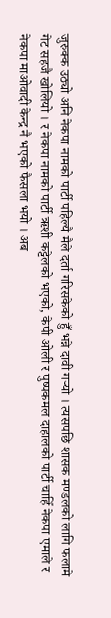जुरुक्क उठ्यो अनि नेकपा नामको पार्टी पहिल्यै मैले दर्ता गरिसकेको हुँ भन्ने दावी गर्‍यो । त्यसपछि शासक मण्डलको लागि फलामे गेट सहजै खोलियो । र नेकपा नामको पार्टी ऋशी कट्टेलको भएको, केपी ओली र पुष्पकमल दाहालको पार्टी चाहिँ नेकपा एमाले र नेकपा माओवादी केन्द्र नै भएको फैसला भयो । अब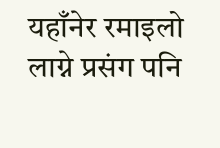यहाँनेर रमाइलो लाग्ने प्रसंग पनि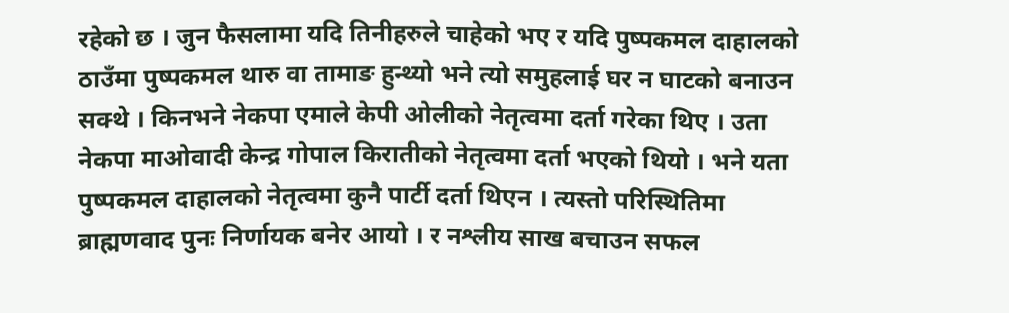रहेको छ । जुन फैसलामा यदि तिनीहरुले चाहेको भए र यदि पुष्पकमल दाहालको ठाउँमा पुष्पकमल थारु वा तामाङ हुन्थ्यो भने त्यो समुहलाई घर न घाटको बनाउन सक्थे । किनभने नेकपा एमाले केपी ओलीको नेतृत्वमा दर्ता गरेका थिए । उता नेकपा माओवादी केन्द्र गोपाल किरातीको नेतृत्वमा दर्ता भएको थियो । भने यता पुष्पकमल दाहालको नेतृत्वमा कुनै पार्टी दर्ता थिएन । त्यस्तो परिस्थितिमा ब्राह्मणवाद पुनः निर्णायक बनेर आयो । र नश्लीय साख बचाउन सफल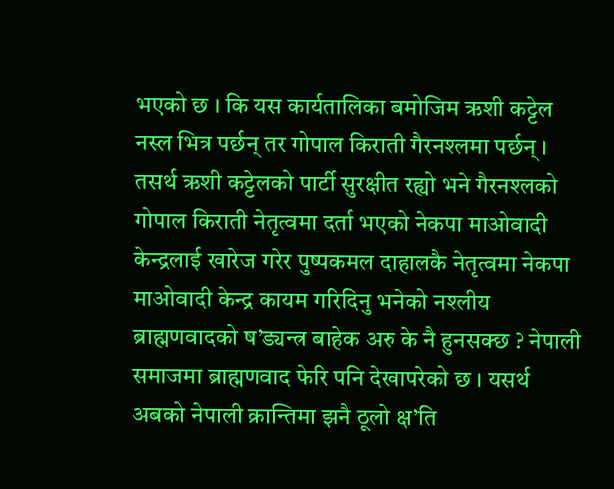भएको छ । कि यस कार्यतालिका बमोजिम ऋशी कट्टेल नस्ल भित्र पर्छन् तर गोपाल किराती गैरनश्लमा पर्छन् । तसर्थ ऋशी कट्टेलको पार्टी सुरक्षीत रह्यो भने गैरनश्लको गोपाल किराती नेतृत्वमा दर्ता भएको नेकपा माओवादी केन्द्रलाई खारेज गरेर पुष्पकमल दाहालकै नेतृत्वमा नेकपा माओवादी केन्द्र कायम गरिदिनु भनेको नश्लीय ब्राह्मणवादको ष’ड्यन्त्र बाहेक अरु के नै हुनसक्छ ? नेपाली समाजमा ब्राह्मणवाद फेरि पनि देखापरेको छ । यसर्थ अबको नेपाली क्रान्तिमा झनै ठूलो क्ष’ति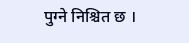पुग्ने निश्चित छ ।